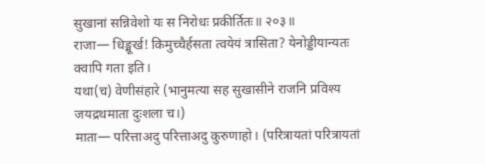सुखानां सन्निवेशो यः स निरोधः प्रकीर्तितः॥ २०३॥
राजा— धिङ्मूर्ख! किमुच्चैर्हसता त्वयेयं त्रासिता? येनोड्डीयान्यतः क्वापि गता इति।
यथा(च) वेणीसंहारे (भानुमत्या सह सुखासीने राजनि प्रविश्य जयद्रथमाता दुःशला च।)
माता— परित्ताअदु परित्ताअदु कुरुणाहो। (परित्रायतां परित्रायतां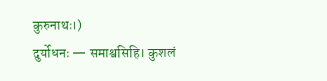कुरुनाथः।)
दुर्योधनः — समाश्वसिहि। कुशलं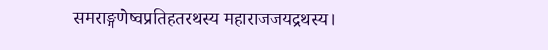समराङ्गणेष्वप्रतिहतरथस्य महाराजजयद्रथस्य।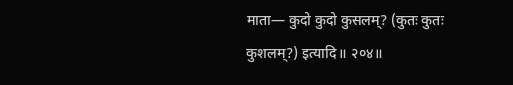माता— कुदो कुदो कुसलम्? (कुतः कुतः कुशलम्?) इत्यादि॥ २०४॥